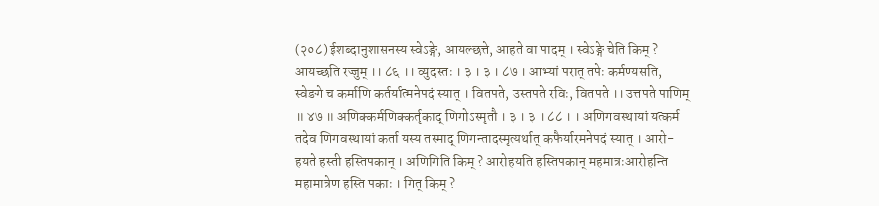(२०८) ईशब्दानुशासनस्य स्वेऽङ्गे, आयल्छत्ते, आहते वा पादम् । स्वेऽङ्गे चेति किम् ? आयच्छति रज्जुम् ।। ८६ ।। व्युदस्तः । ३ । ३ । ८७ । आभ्यां परात् तपेः कर्मण्यसति, स्वेङगे च कर्माणि कर्तर्यात्मनेपदं स्यात् । वितपते, उस्तपते रविः, वितपते ।। उत्तपते पाणिम् ॥ ४७ ॥ अणिक्कर्मणिक्कर्तृकाद् णिगोऽस्मृतौ । ३ । ३ । ८८ । । अणिगवस्थायां यत्कर्म तदेव णिगवस्थायां कर्ता यस्य तस्माद् णिगन्तादस्मृत्यर्थात् कफैर्यारमनेपदं स्यात् । आरो- हयते हस्ती हस्तिपकान् । अणिगिति किम् ? आरोहयति हस्तिपकान् महमात्रःआरोहन्ति महामात्रेण हस्ति पकाः । गित् किम् ?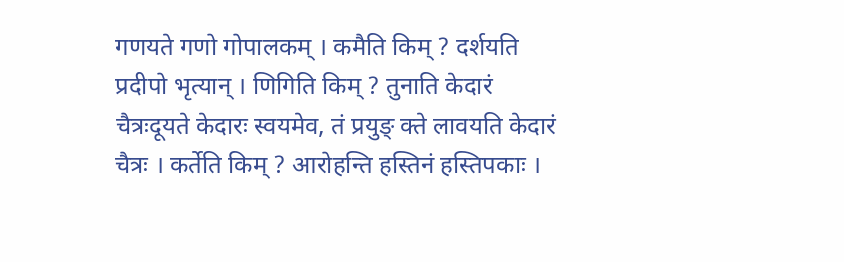गणयते गणो गोपालकम् । कमैति किम् ? दर्शयति प्रदीपो भृत्यान् । णिगिति किम् ? तुनाति केदारं चैत्रःदूयते केदारः स्वयमेव, तं प्रयुङ् क्ते लावयति केदारं चैत्रः । कर्तेति किम् ? आरोहन्ति हस्तिनं हस्तिपकाः ।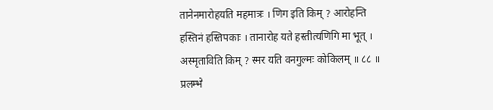तानेनमारोहयति महमात्रः । णिग इति किम् ? आरोहन्ति हस्तिनं हस्तिपकाः । तानारोह यते हस्तीत्यणिगि मा भूत् । अस्मृताविति किम् ? स्मर यति वनगुल्मः कोकिलम् ॥ ८८ ॥ प्रलम्भे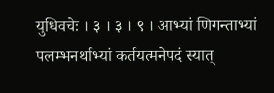युधिवचेः । ३ । ३ । ९ । आभ्यां णिगन्ताभ्यां पलम्भनर्थाभ्यां कर्तयत्मनेपदं स्यात्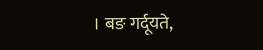। बङ गर्दूयते,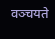वञ्चयते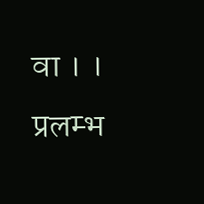वा । । प्रलम्भ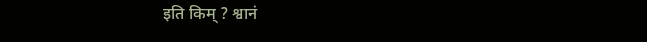इति किम् ? श्वानं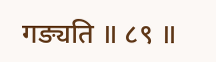गङ्यति ॥ ८९ ॥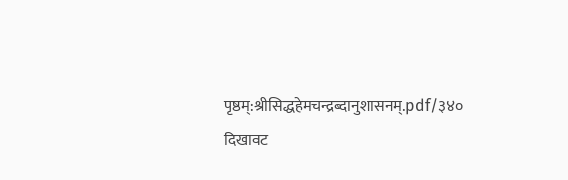पृष्ठम्:श्रीसिद्धहेमचन्द्रब्दानुशासनम्.pdf/३४०
दिखावट